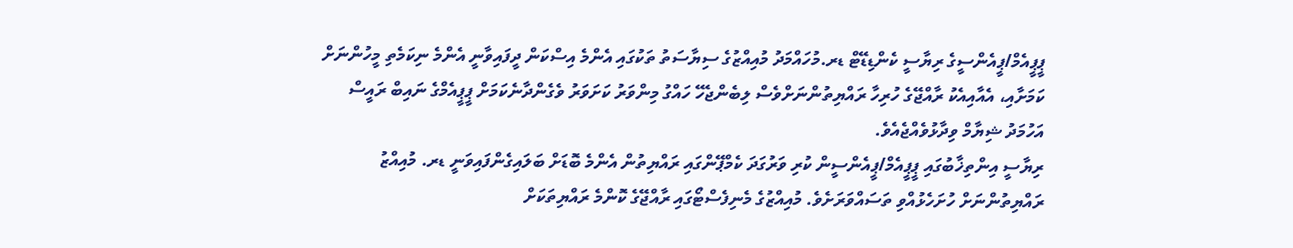ޕީޕީއެމް/ޕީއެންސީގެ ރިޔާސީ ކެންޑިޑޭޓް ޑރ.މުހައްމަދު މުއިއްޒުގެ ސިޔާސަތު ތަކުގައި އެންމެ އިސްކަން ދީފައިވާނީ އެންމެ ނިކަމެތި މީހުންނަށް ކަމަށާއި، އެއާއިއެކު ރާއްޖޭގެ ހުރިހާ ރައްޔިތުންނަށްވެސް ލިބެންޖެހޭ ހައްގު މިންވަރު ކަށަވަރު ވެގެންދާނެކަމަށް ޕީޕީއެމްގެ ނައިބް ރައީސް އަހުމަދު ޝިޔާމް ވިދާޅުވެއްޖެއެވެ.
ރިޔާސީ އިންތިޚާބުގައި ޕީޕީއެމް/ޕީއެންސީން ކުރި ވަރުގަދަ ކެމްޕޭންގައި ރައްޔިތުން އެންމެ ބޮޑަށް ބަލައިގެންފައިވަނީ ޑރ. މުއިއްޒު ރައްޔިތުންނަށް ހުށަހެޅުއްވި ތަސައްވަރަށެވެ. މުއިއްޒުގެ މެނިފެސްޓޯގައި ރާއްޖޭގެ ކޮންމެ ރައްޔިތަކަށް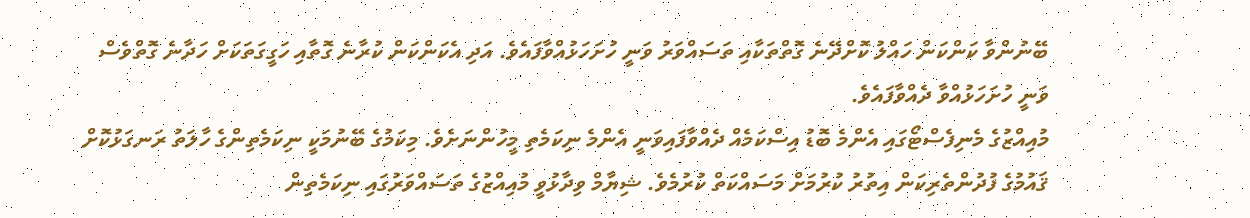ބޭނުންވާ ކަންކަން ހައްލު ކޮށްދޭނެ ގޮތްތަކާއި ތަސައްވަރު ވަނީ ހުށަހަޅުއްވާފައެވެ. އަދި އެކަންކަން ކުރާނެ ގޮތާއި ހަގީގަތަކަށް ހަދާނެ ގޮތްވެސް ވަނީ ހުށަހަޅުއްވާ ދެއްވާފައެވެ.
މުއިއްޒުގެ މެނިފެސްޓޯގައި އެންމެ ބޮޑު އިސްކަމެއް ދެއްވާފައިވަނީ އެންމެ ނިކަމެތި މީހުންނަށެވެ. މިކަމުގެ ބޭނުމަކީ ނިކަމެތިންގެ ހާލަތު ރަނގަޅުކޮށް ޤައުމުގެ ފުދުންތެރިކަން އިތުރު ކުރުމަށް މަސައްކަތް ކުރުމެވެ. ޝިޔާމް ވިދާޅުވީ މުއިއްޒުގެ ތަސައްވަރުގައި ނިކަމެތިން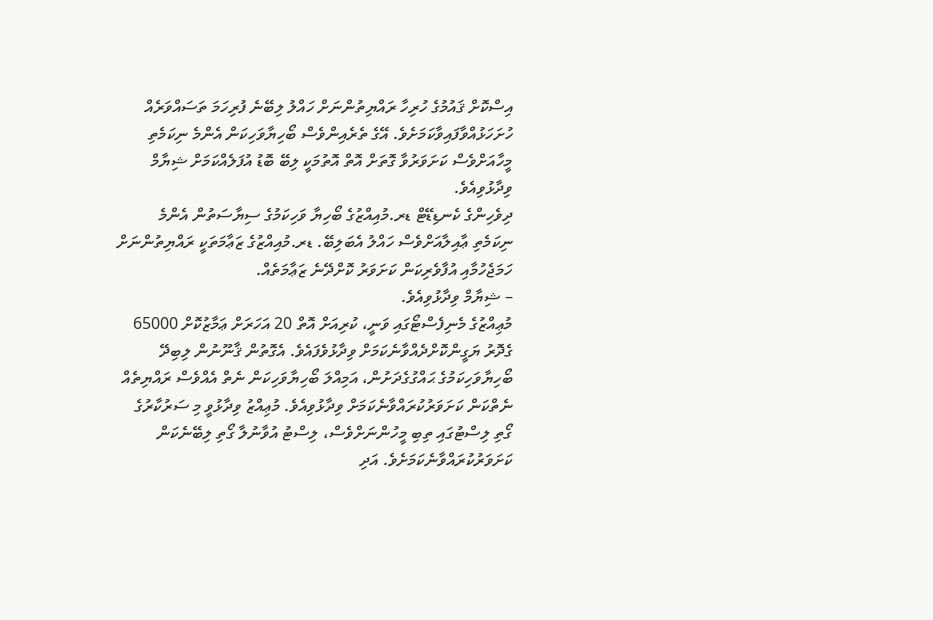އިސްކޮށް ޤައުމުގެ ހުރިހާ ރައްޔިތުންނަށް ހައްލު ލިބޭނެ ފުރިހަމަ ތަސައްވަރެއް ހުށަހަޅުއްވާފައިވާކަމަށެވެ. އޭގެ ތެރެއިންވެސް ބޯހިޔާވަހިކަން އެންމެ ނިކަމެތި މީހާއަށްވެސް ކަށަވަރުވާ ގޮތަށް އޮތް އޮތުމަކީ ލިބޭ ބޮޑު އުފަލެއްކަމަށް ޝިޔާމް ވިދާޅުވިއެވެ.
ދިވެހިންގެ ކެނޑިޑޭޓް ޑރ.މުއިއްޒުގެ ބޯހިޔާ ވަހިކަމުގެ ސިޔާސަތުން އެންމެ ނިކަމެތި ޢާއިލާއަށްވެސް ހައްލު އެބަލިބޭ. ޑރ.މުއިއްޒުގެ ޒަޢާމަތަކީ ރައްޔިތުންނަށް ހަމަޖެހުމާއި އުފާވެރިކަން ކަށަވަރު ކޮށްދޭނެ ޒަޢާމަތެއް.
– ޝިޔާމް ވިދާޅުވިއެވެ.
މުޢިއްޒުގެ މެނިފެސްޓޯގައި ވަނީ، ކުރިއަށް އޮތް 20 އަހަރަށް ޢަމާޒުކޮށް 65000 ގެދޮރު ޔަގީންކޮށްދެއްވާނެކަމަށް ވިދާޅުވެފައެވެ. އެގޮތުން ޤާނޫނުން ލިބިދޭ ބޯހިޔާވަހިކަމުގެ ޙައްގުގެދަށުން، އަމިއްލަ ބޯހިޔާވަހިކަން ނެތް އެއްވެސް ރައްޔިތެއް ނެތްކަން ކަށަވަރުކުރައްވާނެކަމަށް ވިދާޅުވިއެވެ. މުޢިއްޒު ވިދާޅުވީ މި ސަރުކާރުގެ ގޯތި ލިސްޓުގައި ތިބި މީހުންނަށްވެސް، ލިސްޓު އުވާނުލާ ގޯތި ލިބޭނެކަން ކަށަވަރުކުރައްވާނެކަމަށެވެ. އަދި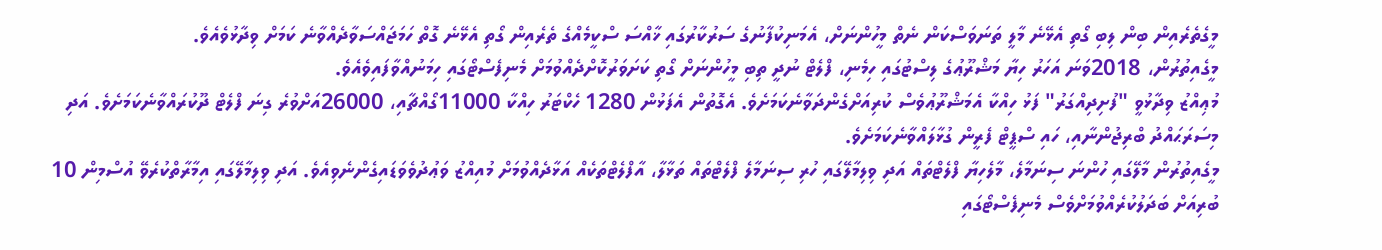މީގެތެރެއިން ބިން ލިބި ގޯތި އެޅޭނެ މާލީ ތަނަވަސްކަން ނެތް މީހުންނަށް، އެމަނިކުފާނުގެ ސަރުކާރުގައި ޚާއްސަ ސްކީމެއްގެ ތެރެއިން ގޯތި އެޅޭނެ ގޮތް ހަމަޖައްސަވާދެއްވާނެ ކަމަށް ވިދާޅުވެއެވެ.
މީގެއިތުރުން، 2018ވަނަ އަހަރު ހިޔާ މަޝްރޫޢުގެ ލިސްޓުގައި ހިމެނި، ފްލެޓް ނުދީ ތިބި މީހުންނަށް ގޯތި ކަށަވަރުކޮށްދެއްވުމަށް މެނިފެސްޓޯގައި ހިމަނުއްވާފައިވެއެވެ.
މުޢިއްޒު ވިދާޅުވީ "ފުށިދިއްގަރު" ފަޅު ހިއްކާ އެމަޝްރޫޢުވެސް ކުރިއަށްގެންދަވާނެކަމަށެވެ. އެގޮތުން އެފަޅުން 1280 ހެކްޓަރު ހިއްކާ 11000ގޯއްޗާއި، 26000އަށްވުރެ ގިނަ ފްލެޓް ދޫކުރައްވާނެކަމަށެވެ. އަދި މިސަރަޙައްދު ބްރިޖުންނާއި، ހައި ސްޕީޓް ފެރީން ގުޅާލައްވާނެކަމަށެވެ.
މީގެއިތުރުން މާލޭގައި ހުންނަ ސިނަމާލެ، މާލެހިޔާ ފްލެޓްތައް އަދި ވިލިމާލޭގައި ހުރި ސިނަމާލެ ފްލެޓްތައް ތަޅާލާ، އާފްލެޓްތަކެއް އަޅާދެއްވުމަށް މުއިއްޒު ވަޢުދުވެވަޑައިގެންނެވިއެވެ. އަދި ވިލިމާލޭގައި އިމާރާތްކުރެވޭ އުސްމިން 10 ބުރިއަށް ބަދަލުކުރެއްވުމަށްވެސް މެނިފެސްޓޯގައި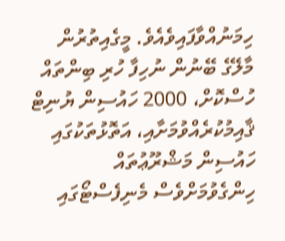ހިމަނުއްވާފައިވެއެވެ. މީގެއިތުރުން މާލޭގެ ބޭނުން ނުހިފާ ހުރި ބިންތައް ހުސްކޮށް، 2000 ހައުސިން ޔުނިޓް ޤާއިމުކުރެއްވުމަށާއި، އަތޮޅުތަކުގައި ހައުސިން މަޝްރޫޢުތައް ހިންގެވުމަށްވެސް މެނިފެސްޓޯގައި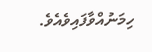ހިމަނުއްވާފައިވެއެވެ.